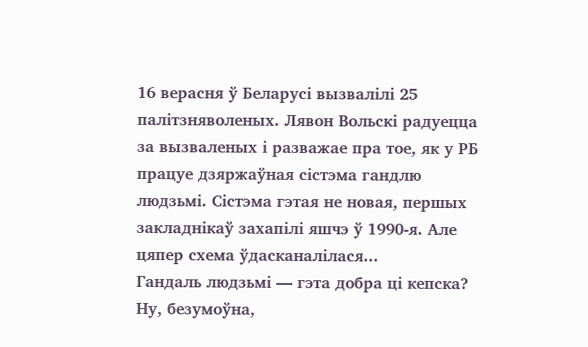16 верасня ў Беларусі вызвалілі 25 палітзняволеных. Лявон Вольскі радуецца за вызваленых і разважае пра тое, як у РБ працуе дзяржаўная сістэма гандлю людзьмі. Сістэма гэтая не новая, першых закладнікаў захапілі яшчэ ў 1990-я. Але цяпер схема ўдасканалілася...
Гандаль людзьмі — гэта добра ці кепска? Ну, безумоўна,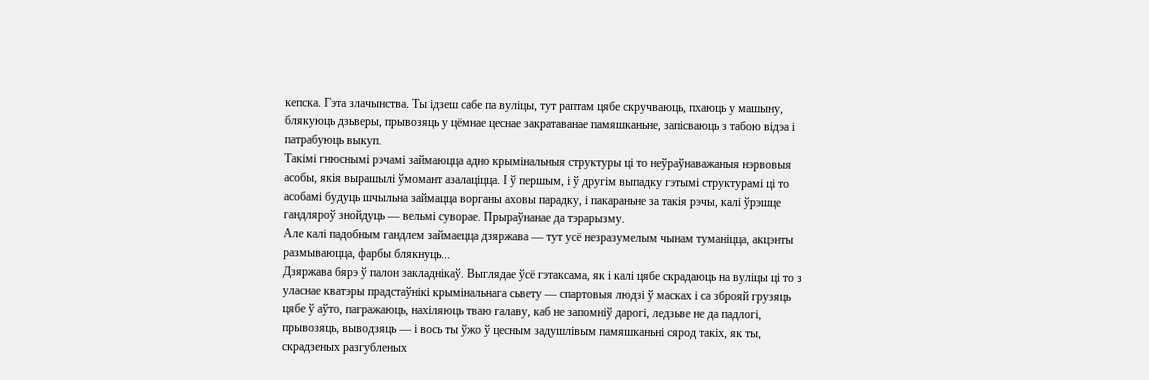кепска. Гэта злачынства. Ты ідзеш сабе па вуліцы, тут раптам цябе скручваюць, пхаюць у машыну, блякуюць дзьверы, прывозяць у цёмнае цеснае закратаванае памяшканьне, запісваюць з табою відэа і патрабуюць выкуп.
Такімі гнюснымі рэчамі займаюцца адно крымінальныя структуры ці то неўраўнаважаныя нэрвовыя асобы, якія вырашылі ўмомант азалаціцца. І ў першым, і ў другім выпадку гэтымі структурамі ці то асобамі будуць шчыльна займацца ворганы аховы парадку, і пакараньне за такія рэчы, калі ўрэшце гандляроў знойдуць — вельмі суворае. Прыраўнанае да тэрарызму.
Але калі падобным гандлем займаецца дзяржава — тут усё незразумелым чынам туманіцца, акцэнты размываюцца, фарбы блякнуць...
Дзяржава бярэ ў палон закладнікаў. Выглядае ўсё гэтаксама, як і калі цябе скрадаюць на вуліцы ці то з уласнае кватэры прадстаўнікі крымінальнага сьвету — спартовыя людзі ў масках і са зброяй грузяць цябе ў аўто, пагражаюць, нахіляюць тваю галаву, каб не запомніў дарогі, ледзьве не да падлогі, прывозяць, выводзяць — і вось ты ўжо ў цесным задушлівым памяшканьні сярод такіх, як ты, скрадзеных разгубленых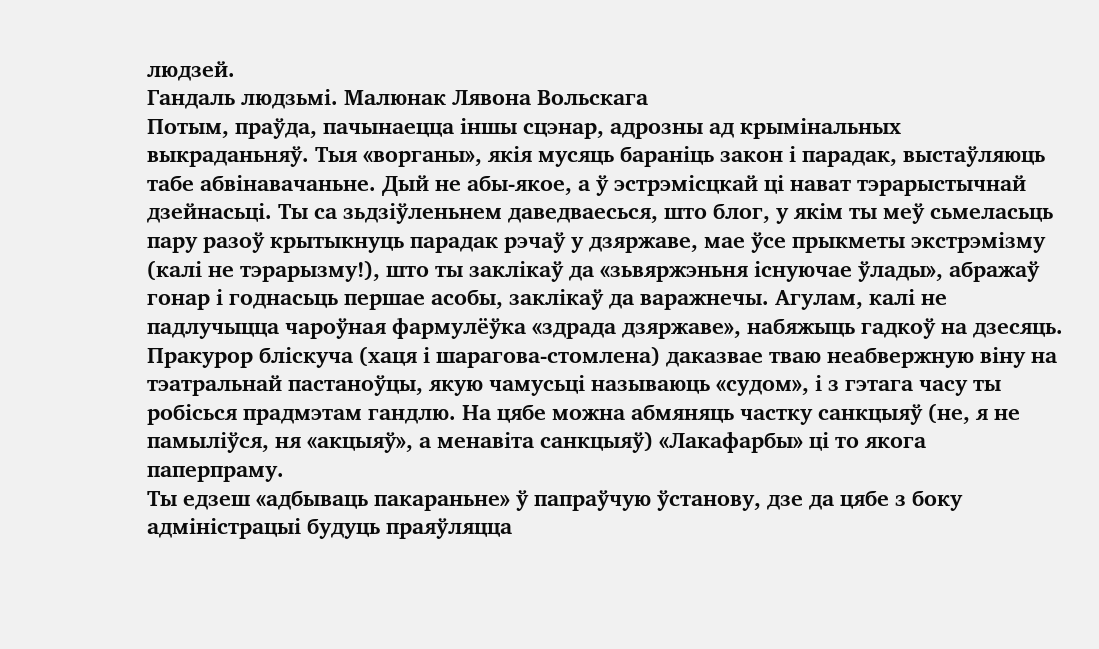людзей.
Гандаль людзьмі. Малюнак Лявона Вольскага
Потым, праўда, пачынаецца іншы сцэнар, адрозны ад крымінальных выкраданьняў. Тыя «ворганы», якія мусяць бараніць закон і парадак, выстаўляюць табе абвінавачаньне. Дый не абы-якое, а ў эстрэмісцкай ці нават тэрарыстычнай дзейнасьці. Ты са зьдзіўленьнем даведваесься, што блог, у якім ты меў сьмеласьць пару разоў крытыкнуць парадак рэчаў у дзяржаве, мае ўсе прыкметы экстрэмізму (калі не тэрарызму!), што ты заклікаў да «зьвяржэньня існуючае ўлады», абражаў гонар і годнасьць першае асобы, заклікаў да варажнечы. Агулам, калі не падлучыцца чароўная фармулёўка «здрада дзяржаве», набяжыць гадкоў на дзесяць.
Пракурор бліскуча (хаця і шарагова-стомлена) даказвае тваю неабвержную віну на тэатральнай пастаноўцы, якую чамусьці называюць «судом», і з гэтага часу ты робісься прадмэтам гандлю. На цябе можна абмяняць частку санкцыяў (не, я не памыліўся, ня «акцыяў», а менавіта санкцыяў) «Лакафарбы» ці то якога паперпраму.
Ты едзеш «адбываць пакараньне» ў папраўчую ўстанову, дзе да цябе з боку адміністрацыі будуць праяўляцца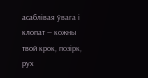асаблівая ўвага і клопат — кожны твой крок, позірк, рух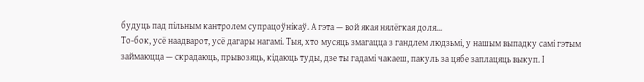будуць пад пільным кантролем супрацоўнікаў. А гэта — вой якая нялёгкая доля...
То-бок, усё наадварот, усё дагары нагамі. Тыя, хто мусяць змагацца з гандлем людзьмі, у нашым выпадку самі гэтым займаюцца — скрадаюць, прывозяць, кідаюць туды, дзе ты гадамі чакаеш, пакуль за цябе заплацяць выкуп. І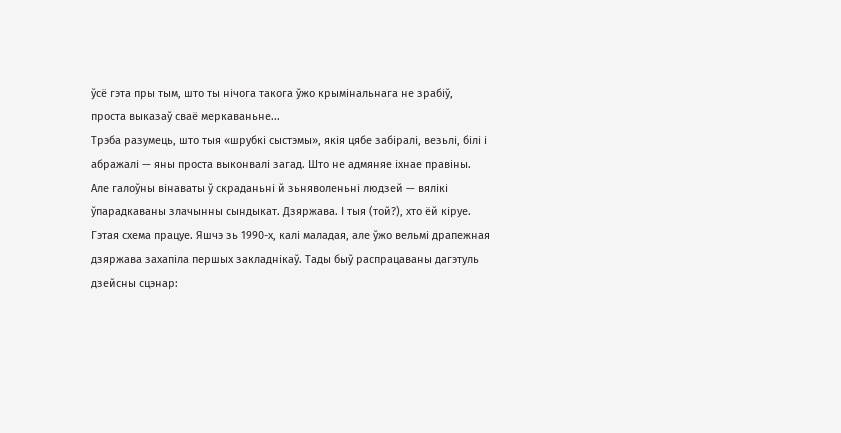ўсё гэта пры тым, што ты нічога такога ўжо крымінальнага не зрабіў, проста выказаў сваё меркаваньне...
Трэба разумець, што тыя «шрубкі сыстэмы», якія цябе забіралі, везьлі, білі і абражалі — яны проста выконвалі загад. Што не адмяняе іхнае правіны. Але галоўны вінаваты ў скраданьні й зьняволеньні людзей — вялікі ўпарадкаваны злачынны сындыкат. Дзяржава. І тыя (той?), хто ёй кіруе.
Гэтая схема працуе. Яшчэ зь 1990-х, калі маладая, але ўжо вельмі драпежная дзяржава захапіла першых закладнікаў. Тады быў распрацаваны дагэтуль дзейсны сцэнар: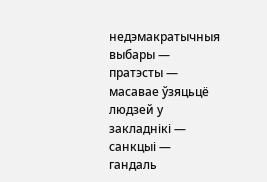недэмакратычныя выбары — пратэсты — масавае ўзяцьцё людзей у закладнікі — санкцыі — гандаль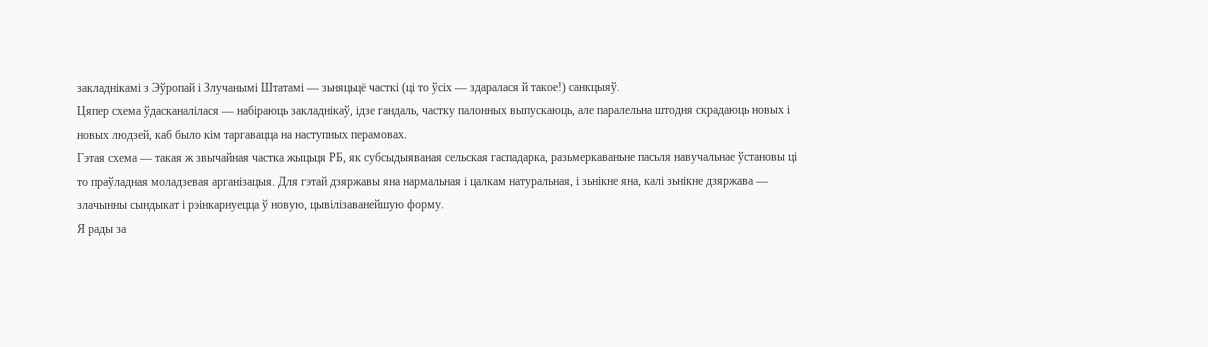закладнікамі з Эўропай і Злучанымі Штатамі — зьняцьцё часткі (ці то ўсіх — здаралася й такое!) санкцыяў.
Цяпер схема ўдасканалілася — набіраюць закладнікаў, ідзе гандаль, частку палонных выпускаюць, але паралельна штодня скрадаюць новых і новых людзей, каб было кім таргавацца на наступных перамовах.
Гэтая схема — такая ж звычайная частка жыцьця РБ, як субсыдыяваная сельская гаспадарка, разьмеркаваньне пасьля навучальнае ўстановы ці то праўладная моладзевая арганізацыя. Для гэтай дзяржавы яна нармальная і цалкам натуральная, і зьнікне яна, калі зьнікне дзяржава — злачынны сындыкат і рэінкарнуецца ў новую, цывілізаванейшую форму.
Я рады за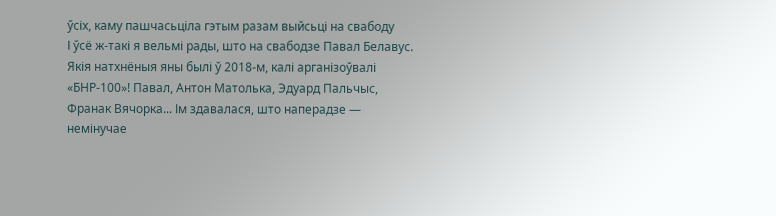ўсіх, каму пашчасьціла гэтым разам выйсьці на свабоду
І ўсё ж-такі я вельмі рады, што на свабодзе Павал Белавус. Якія натхнёныя яны былі ў 2018-м, калі арганізоўвалі «БНР-100»! Павал, Антон Матолька, Эдуард Пальчыс, Франак Вячорка... Ім здавалася, што наперадзе — немінучае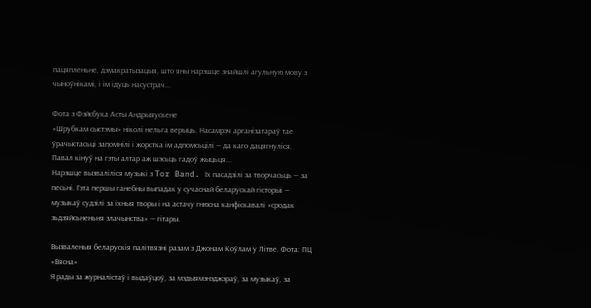пацяпленьне, дэмакратызацыя, што яны нарэшце знайшлі агульную мову з чыноўнікамі, і ім ідуць насустрач...

Фота з Фэйсбука Асты Андрыяускене
«Шрубкам сыстэмы» ніколі нельга верыць. Насамрэч арганізатараў тае ўрачыстасьці запомнілі і жорстка ім адпомсьцілі — да каго дацягнуліся. Павал кінуў на гэты алтар аж шэсьць гадоў жыцьця...
Нарэшце вызваліліся музыкі з Tor Band. Іх пасадзілі за творчасьць — за песьні. Гэта першы ганебны выпадак у сучаснай беларускай гісторыі — музыкаў судзілі за іхныя творы і на астачу гнюсна канфіскавалі «сродак зьдзяйсьненьня злачынства» — гітары.

Вызваленыя беларускія палітвязні разам з Джонам Коўлам у Літве. Фота: ПЦ «Вясна»
Я рады за журналістаў і выдаўцоў, за мэдыямэнэджэраў, за музыкаў, за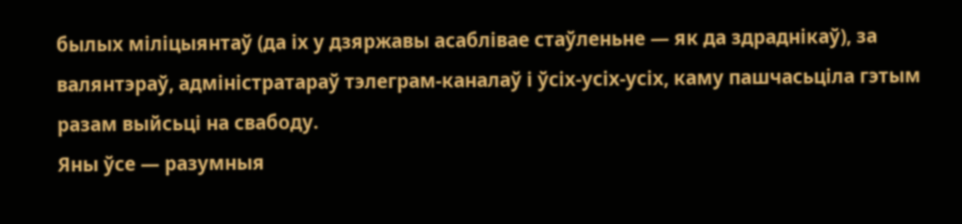былых міліцыянтаў (да іх у дзяржавы асаблівае стаўленьне — як да здраднікаў), за валянтэраў, адміністратараў тэлеграм-каналаў і ўсіх-усіх-усіх, каму пашчасьціла гэтым разам выйсьці на свабоду.
Яны ўсе — разумныя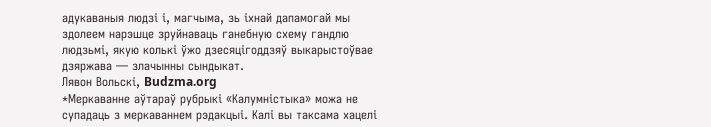адукаваныя людзі і, магчыма, зь іхнай дапамогай мы здолеем нарэшце зруйнаваць ганебную схему гандлю людзьмі, якую колькі ўжо дзесяцігоддзяў выкарыстоўвае дзяржава — злачынны сындыкат.
Лявон Вольскі, Budzma.org
*Меркаванне аўтараў рубрыкі «Калумністыка» можа не супадаць з меркаваннем рэдакцыі. Калі вы таксама хацелі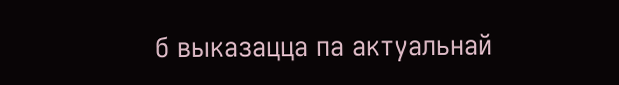б выказацца па актуальнай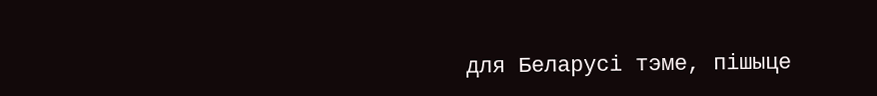для Беларусі тэме, пішыце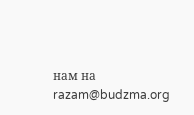нам на razam@budzma.org